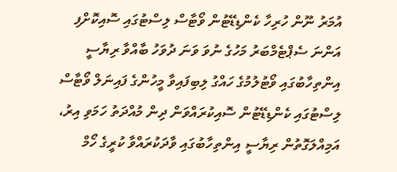އުމަރު ނޫން ހުރިހާ ކެންޑިޑޭޓުން ވޯޓާސް ލިސްޓުގައި ސޮއިކޮށްފި
އަންނަ ސެޕްޓެމްބަރު މަހުގެ ނުވަ ވަނަ ދުވަހު ބާއްވާ ރިޔާސީ އިންތިހާބުގައި ވޯޓުލުމުގެ ހައްގު ލިބިފައިވާ މީހުންގެ ފައިނަލް ވޯޓާސް ލިސްޓުގައި ކެންޑިޑޭޓުން ސޮއިކުރައްވަން ދިން މުއްދަތު ހަމަވި އިރު، އަމިއްލަގޮތުން ރިޔާސީ އިންތިހާބުގައި ވާދަކުރައްވާ ކުރީގެ ހޯމް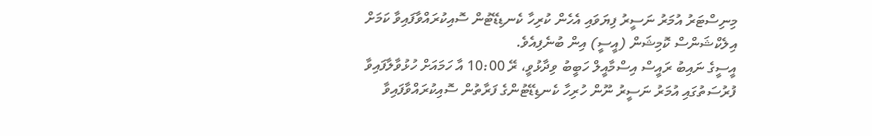މިނިސްޓަރު އުމަރު ނަސީރު ފިޔަވައި އެހެން ކުރިހާ ކެނޑިޑޭޓުން ސޮއިކުރައްވާފައިވާ ކަމަށް އިލެކްޝަންސް ކޮމިޝަން (އީސީ) އިން ބުނެފިއެވެ.
އީސީގެ ނައިބު ރައީސް އިސްމާއީލް ހަބީބު ވިދާޅުވީ، ރޭ 10:00 އާ ހަމައަށް ހުޅުވާލާފައިވާ ފުރުސަތުގައި އުމަރު ނަސީރު ނޫން ހުރިހާ ކެނޑިޑޭޓުންގެ ފަރާތުން ސޮއިކުރައްވާފައިވާ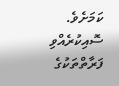ކަމަށެވެ.
ސޮއިކުރެއްވި ފަރާތްތަކުގެ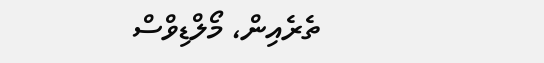ތެރެއިން، މޯލްޑިވްސް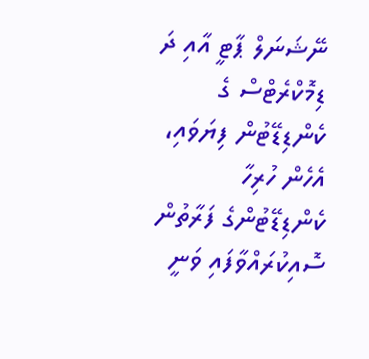ނޭޝަނަލް ޕާޓީ އާއި ދަ ޑިމޮކްރެޓްސް ގެ ކެންޑިޑޭޓުން ފިޔަވައި، އެހެން ހުރިހާ ކެންޑިޑޭޓުންގެ ފަރާތުން ސޮއިކުރައްވާފައި ވަނީ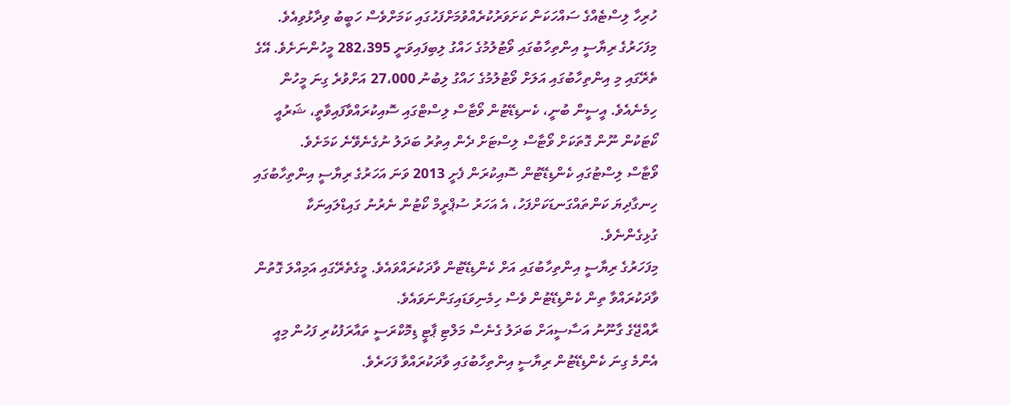ހުރިހާ ލިސްޓެއްގެ ސައްހަކަން ކަށަވަރުކުރެއްވުމަށްފަހުގައި ކަމަށްވެސް ހަބީބު ވިދާޅުވިއެވެ.
މިފަހަރުގެ ރިޔާސީ އިންތިހާބުގައި ވޯޓުލުމުގެ ހައްގު ލިބިފައިވަނީ 282،395 މީހުންނަށެވެ. އޭގެ ތެރޭގައި މި އިންތިހާބުގައި އަލަށް ވޯޓުލުމުގެ ހައްގު ލިބުނު 27،000 އަށްވުރެ ގިނަ މީހުން ހިމެނެއެވެ. އީސީން ބުނީ، ކެނޑިޑޭޓުން ވޯޓާސް ލިސްޓްގައި ސޮއިކުރައްވާފައިވާތީ، ޝަރުއީ ކޯޓަކުން ނޫން ގޮތަކަށް ވޯޓާސް ލިސްޓަށް ދެން އިތުރު ބަދަލު ނުގެނެވޭނެ ކަމަށެވެ.
ވޯޓާސް ލިސްޓުގައި ކެންޑިޑޭޓުން ސޮއިކުރަން ފެށީ 2013 ވަނަ އަހަރުގެ ރިޔާސީ އިންތިހާބުގައި ހިނގާދިޔަ ކަންތައްގަނޑަކަށްފަހު، އެ އަހަރު ސުޕްރީމް ކޯޓުން ނެރުނު ގައިޑްލައިނަކާ ގުޅިގެންނެވެ.
މިފަހަރުގެ ރިޔާސީ އިންތިހާބުގައި އަށް ކެންޑިޑޭޓުން ވާދަކުރައްވައެވެ. މީގެތެރޭގައި އަމިއްލަ ގޮތުން ވާދަކުރައްވާ ތިން ކެންޑިޑޭޓުން ވެސް ހިމެނިވަޑައިގަންނަވައެވެ.
ރާއްޖޭގެ ގާނޫނު އަސާސީއަށް ބަދަލު ގެނެސް މަލްޓި ޕާޓީ ޑިމޮކްރަސީ ތައާރަފުކުރި ފަހުން މިއީ އެންމެ ގިނަ ކެންޑިޑޭޓުން ރިޔާސީ އިންތިހާބުގައި ވާދަކުރައްވާ ފަހަރެވެ.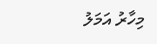މިހާރު އަމަލު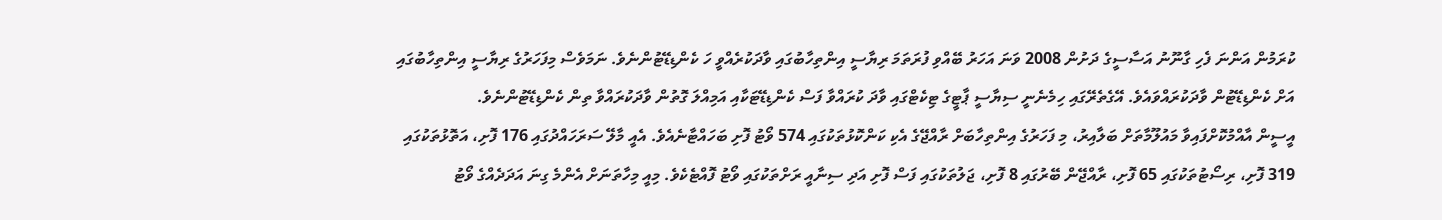ކުރަމުން އަންނަ ފެހި ގާނޫނު އަސާސީގެ ދަށުން 2008 ވަނަ އަހަރު ބޭއްވި ފުރަތަމަ ރިޔާސީ އިންތިހާބުގައި ވާދަކުރެއްވީ ހަ ކެންޑިޑޭޓުންނެވެ. ނަމަވެސް މިފަހަރުގެ ރިޔާސީ އިންތިހާބުގައި އަށް ކެންޑިޑޭޓުން ވާދަކުރައްވައެވެ. އޭގެތެރޭގައި ހިމެނެނީ ސިޔާސީ ޕާޓީގެ ޓިކެޓްގައި ވާދަ ކުރައްވާ ފަސް ކެންޑިޑޭޓަކާއި އަމިއްލަ ގޮތުން ވާދަކުރައްވާ ތިން ކެންޑިޑޭޓުންނެވެ.
އީސީން އާއްމުކޮށްފައިވާ މައުލޫމާތަށް ބަލާއިރު، މި ފަހަރުގެ އިންތިހާބަށް ރާއްޖޭގެ އެކި ކަންކޮޅުތަކުގައި 574 ވޯޓު ފޮށި ބަހައްޓާނެއެވެ. އެއީ މާލޭ ސަރަހައްދުގައި 176 ފޮށި، އަތޮޅުތަކުގައި 319 ފޮށި، ރިސޯޓުތަކުގައި 65 ފޮށި، ރާއްޖޭން ބޭރުގައި 8 ފޮށި، ޖަލުތަކުގައި ފަސް ފޮށި އަދި ސިނާއީ ރަށްތަކުގައި ވޯޓު ފޮއްޓެކެވެ. މިއީ މިހާތަނަށް އެންމެ ގިނަ އަދަދެއްގެ ވޯޓު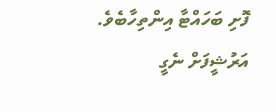ފޮށި ބަހައްޓާ އިންތިހާބެވެ.
އަރުޝީފަށް ނެގީ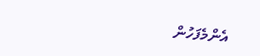އެންމެފަހުން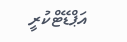އަޕްޑޭޓްކުރީ